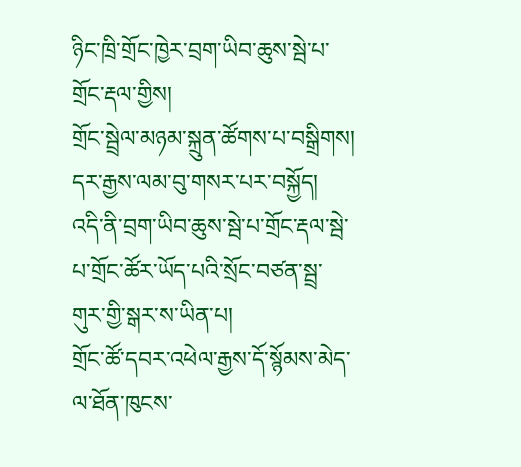ཉིང་ཁྲི་གྲོང་ཁྱེར་བྲག་ཡིབ་ཆུས་སྦེ་པ་གྲོང་རྡལ་གྱིས།
གྲོང་སྦྲེལ་མཉམ་སྐྲུན་ཚོགས་པ་བསྒྲིགས། དར་རྒྱས་ལམ་བུ་གསར་པར་བསྐྱོད།
འདི་ནི་བྲག་ཡིབ་ཆུས་སྦེ་པ་གྲོང་རྡལ་སྦེ་པ་གྲོང་ཚོར་ཡོད་པའི་སྲོང་བཙན་སྦྲ་གུར་གྱི་སྒར་ས་ཡིན་པ།
གྲོང་ཚོ་དབར་འཕེལ་རྒྱས་དོ་སྙོམས་མེད་ལ་ཐོན་ཁུངས་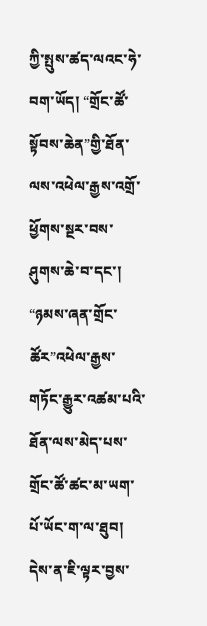ཀྱི་སྤུས་ཚད་ལའང་ཧེ་བག་ཡོད། “གྲོང་ཚོ་སྟོབས་ཆེན”གྱི་ཐོན་ལས་འཕེལ་རྒྱས་འགྲོ་ཕྱོགས་སྔར་བས་ཤུགས་ཆེ་བ་དང་། “ཉམས་ཞན་གྲོང་ཚོར”འཕེལ་རྒྱས་གཏོང་རྒྱུར་འཚམ་པའི་ཐོན་ལས་མེད་པས་གྲོང་ཚོ་ཚང་མ་ཡག་པོ་ཡོང་ག་ལ་ཐུབ། དེས་ན་ཇི་ལྟར་བྱས་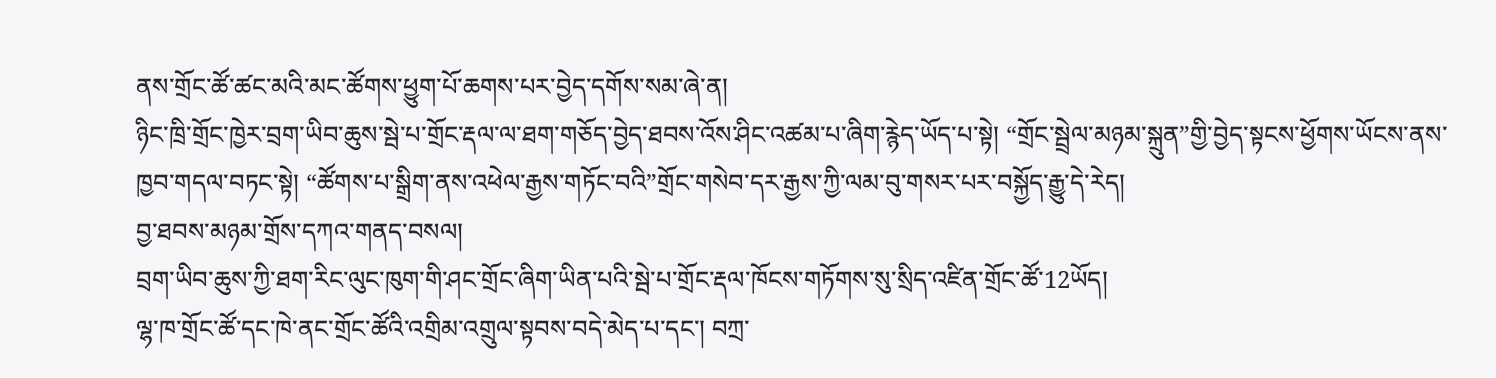ནས་གྲོང་ཚོ་ཚང་མའི་མང་ཚོགས་ཕྱུག་པོ་ཆགས་པར་བྱེད་དགོས་སམ་ཞེ་ན།
ཉིང་ཁྲི་གྲོང་ཁྱེར་བྲག་ཡིབ་ཆུས་སྦེ་པ་གྲོང་རྡལ་ལ་ཐག་གཅོད་བྱེད་ཐབས་འོས་ཤིང་འཚམ་པ་ཞིག་རྙེད་ཡོད་པ་སྟེ། “གྲོང་སྦྲེལ་མཉམ་སྐྲུན”གྱི་བྱེད་སྟངས་ཕྱོགས་ཡོངས་ནས་ཁྱབ་གདལ་བཏང་སྟེ། “ཚོགས་པ་སྒྲིག་ནས་འཕེལ་རྒྱས་གཏོང་བའི”གྲོང་གསེབ་དར་རྒྱས་ཀྱི་ལམ་བུ་གསར་པར་བསྐྱོད་རྒྱུ་དེ་རེད།
བྱ་ཐབས་མཉམ་གྲོས་དཀའ་གནད་བསལ།
བྲག་ཡིབ་ཆུས་ཀྱི་ཐག་རིང་ལུང་ཁུག་གི་ཤང་གྲོང་ཞིག་ཡིན་པའི་སྦེ་པ་གྲོང་རྡལ་ཁོངས་གཏོགས་སུ་སྲིད་འཛིན་གྲོང་ཚོ་12ཡོད།
ལྷ་ཁ་གྲོང་ཚོ་དང་ཁེ་ནང་གྲོང་ཚོའི་འགྲིམ་འགྲུལ་སྟབས་བདེ་མེད་པ་དང་། བཀྲ་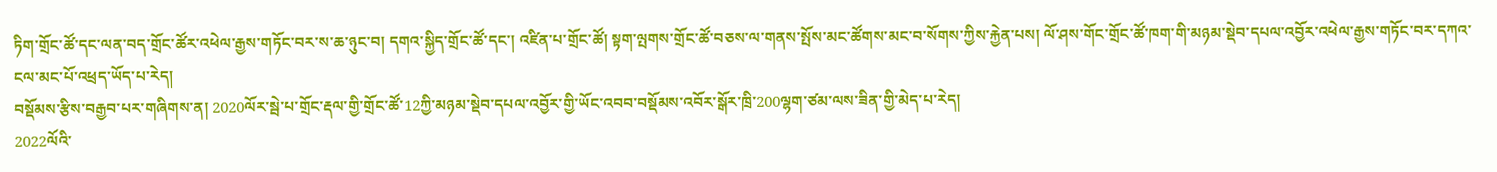ཏིག་གྲོང་ཚོ་དང་ལན་བད་གྲོང་ཚོར་འཕེལ་རྒྱས་གཏོང་བར་ས་ཆ་ཉུང་བ། དགའ་སྐྱིད་གྲོང་ཚོ་དང་། འཛིན་པ་གྲོང་ཚོ། སྟག་ལྤགས་གྲོང་ཚོ་བཅས་ལ་གནས་སྤོས་མང་ཚོགས་མང་བ་སོགས་ཀྱིས་རྐྱེན་པས། ལོ་ཤས་གོང་གྲོང་ཚོ་ཁག་གི་མཉམ་སྡེབ་དཔལ་འབྱོར་འཕེལ་རྒྱས་གཏོང་བར་དཀའ་ངལ་མང་པོ་འཕྲད་ཡོད་པ་རེད།
བསྡོམས་རྩིས་བརྒྱབ་པར་གཞིགས་ན། 2020ལོར་སྦེ་པ་གྲོང་རྡལ་གྱི་གྲོང་ཚོ་12ཀྱི་མཉམ་སྡེབ་དཔལ་འབྱོར་གྱི་ཡོང་འབབ་བསྡོམས་འབོར་སྒོར་ཁྲི་200ལྷག་ཙམ་ལས་ཟིན་གྱི་མེད་པ་རེད།
2022ལོའི་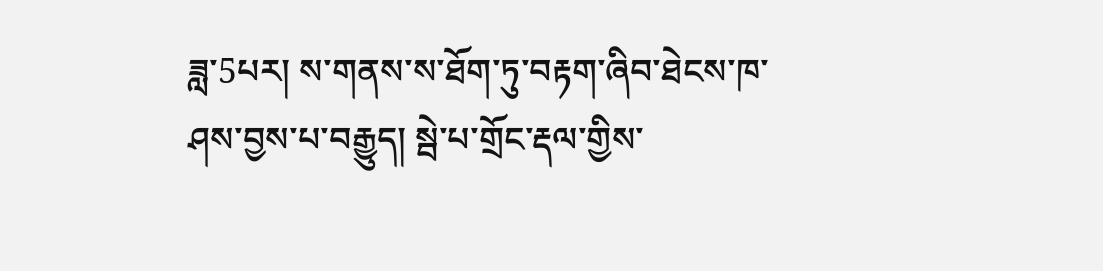ཟླ་5པར། ས་གནས་ས་ཐོག་ཏུ་བརྟག་ཞིབ་ཐེངས་ཁ་ཤས་བྱས་པ་བརྒྱུད། སྦེ་པ་གྲོང་རྡལ་གྱིས་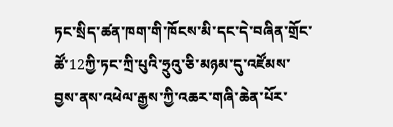ཏང་སྲིད་ཚན་ཁག་གི་ཁོངས་མི་དང་དེ་བཞིན་གྲོང་ཚོ་12ཀྱི་ཏང་ཀྲི་པུའི་ཧྲུའུ་ཅི་མཉམ་དུ་འཛོམས་བྱས་ནས་འཕེལ་རྒྱས་ཀྱི་འཆར་གཞི་ཆེན་པོར་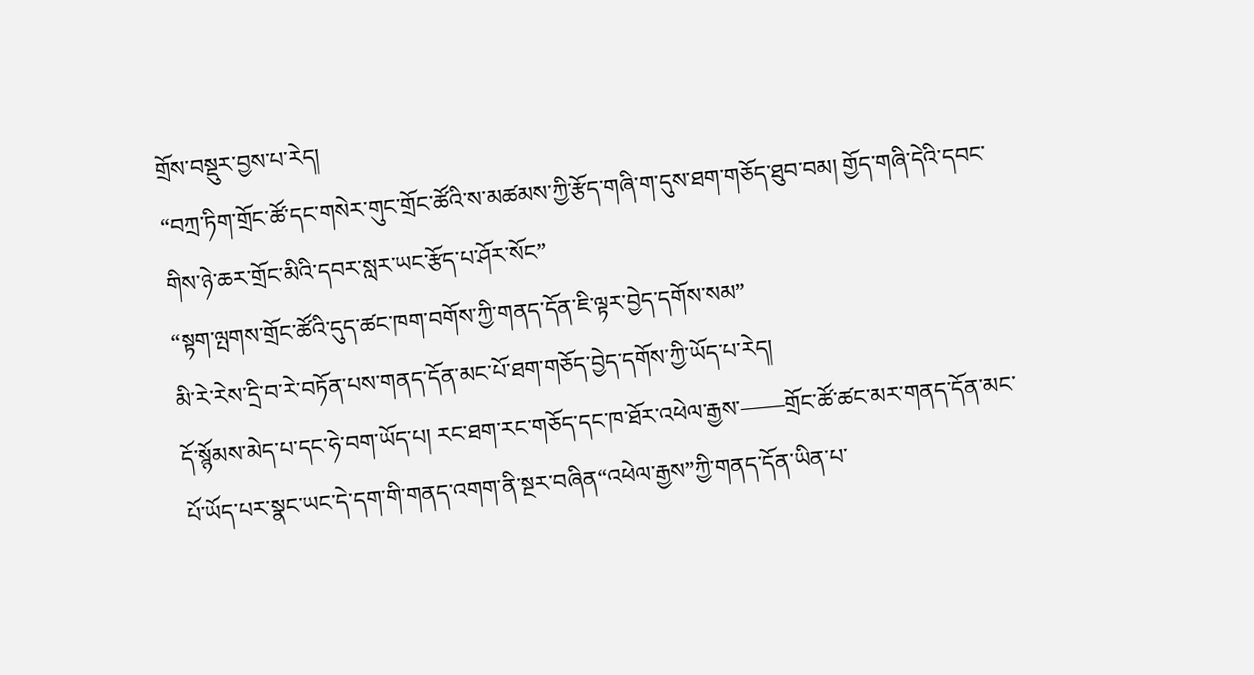གྲོས་བསྡུར་བྱས་པ་རེད།
“བཀྲ་ཏིག་གྲོང་ཚོ་དང་གསེར་གུང་གྲོང་ཚོའི་ས་མཚམས་ཀྱི་རྩོད་གཞི་ག་དུས་ཐག་གཅོད་ཐུབ་བམ། གྱོད་གཞི་དེའི་དབང་གིས་ཉེ་ཆར་གྲོང་མིའི་དབར་སླར་ཡང་རྩོད་པ་ཤོར་སོང”
“སྟག་ལྤགས་གྲོང་ཚོའི་དུད་ཚང་ཁག་བགོས་ཀྱི་གནད་དོན་ཇི་ལྟར་བྱེད་དགོས་སམ”
མི་རེ་རེས་དྲི་བ་རེ་བཏོན་པས་གནད་དོན་མང་པོ་ཐག་གཅོད་བྱེད་དགོས་ཀྱི་ཡོད་པ་རེད།
དོ་སྙོམས་མེད་པ་དང་ཧེ་བག་ཡོད་པ། རང་ཐག་རང་གཅོད་དང་ཁ་ཐོར་འཕེལ་རྒྱས་——གྲོང་ཚོ་ཚང་མར་གནད་དོན་མང་པོ་ཡོད་པར་སྣང་ཡང་དེ་དག་གི་གནད་འགག་ནི་སྔར་བཞིན“འཕེལ་རྒྱས”ཀྱི་གནད་དོན་ཡིན་པ་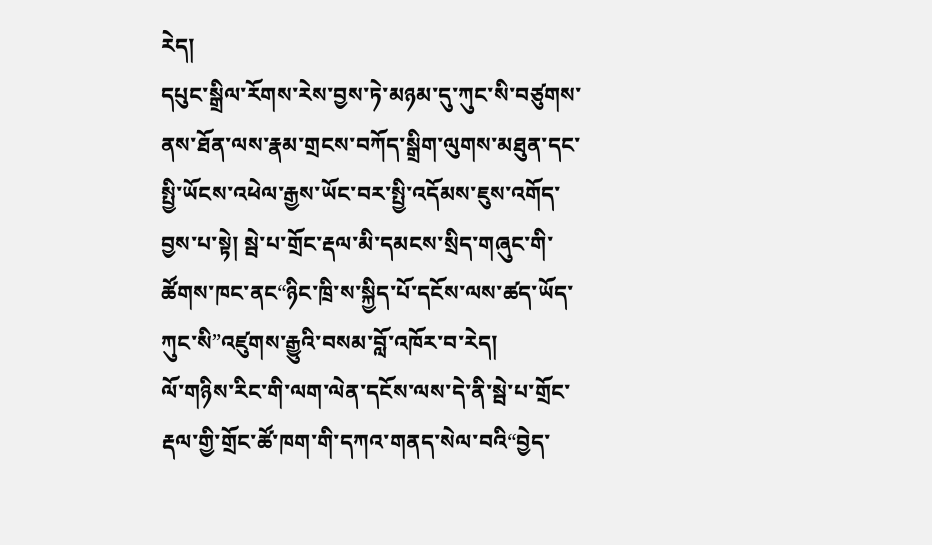རེད།
དཔུང་སྒྲིལ་རོགས་རེས་བྱས་ཏེ་མཉམ་དུ་ཀུང་སི་བཙུགས་ནས་ཐོན་ལས་རྣམ་གྲངས་བཀོད་སྒྲིག་ལུགས་མཐུན་དང་སྤྱི་ཡོངས་འཕེལ་རྒྱས་ཡོང་བར་སྤྱི་འདོམས་ཇུས་འགོད་བྱས་པ་སྟེ། སྦེ་པ་གྲོང་རྡལ་མི་དམངས་སྲིད་གཞུང་གི་ཚོགས་ཁང་ནང“ཉིང་ཁྲི་ས་སྐྱིད་པོ་དངོས་ལས་ཚད་ཡོད་ཀུང་སི”འཛུགས་རྒྱུའི་བསམ་བློ་འཁོར་བ་རེད།
ལོ་གཉིས་རིང་གི་ལག་ལེན་དངོས་ལས་དེ་ནི་སྦེ་པ་གྲོང་རྡལ་གྱི་གྲོང་ཚོ་ཁག་གི་དཀའ་གནད་སེལ་བའི“བྱེད་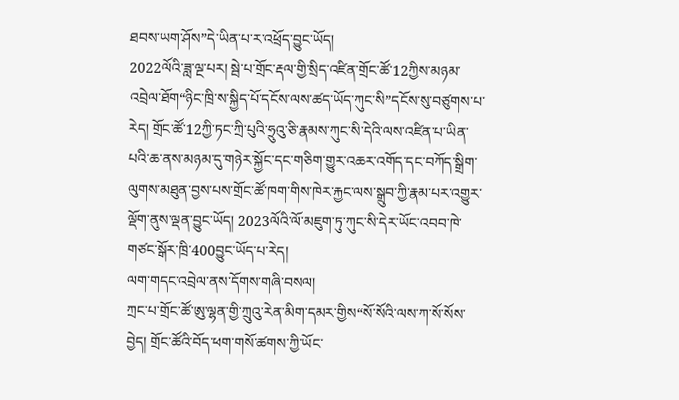ཐབས་ཡག་ཤོས”དེ་ཡིན་པ་ར་འཕྲོད་བྱུང་ཡོད།
2022ལོའི་ཟླ་ལྔ་པར། སྦེ་པ་གྲོང་རྡལ་གྱི་སྲིད་འཛིན་གྲོང་ཚོ་12ཀྱིས་མཉམ་འབྲེལ་ཐོག“ཉིང་ཁྲི་ས་སྐྱིད་པོ་དངོས་ལས་ཚད་ཡོད་ཀུང་སི”དངོས་སུ་བཙུགས་པ་རེད། གྲོང་ཚོ་12ཀྱི་ཏང་ཀྲི་པུའི་ཧྲུའུ་ཅི་རྣམས་ཀུང་སི་དེའི་ལས་འཛིན་པ་ཡིན་པའི་ཆ་ནས་མཉམ་དུ་གཉེར་སྐྱོང་དང་གཅིག་གྱུར་འཆར་འགོད་དང་བཀོད་སྒྲིག་ལུགས་མཐུན་བྱས་པས་གྲོང་ཚོ་ཁག་གིས་ཁེར་རྐྱང་ལས་སྒྲུབ་ཀྱི་རྣམ་པར་འགྱུར་ལྡོག་ནུས་ལྡན་བྱུང་ཡོད། 2023ལོའི་ལོ་མཇུག་ཏུ་ཀུང་སི་དེར་ཡོང་འབབ་ཁེ་གཙང་སྒོར་ཁྲི་400བྱུང་ཡོད་པ་རེད།
ལག་གདང་འབྲེལ་ནས་དོགས་གཞི་བསལ།
ཀྲང་པ་གྲོང་ཚོ་ཨུ་ལྷན་གྱི་ཀྲུའུ་རེན་མིག་དམར་གྱིས“སོ་སོའི་ལས་ཀ་སོ་སོས་བྱེད། གྲོང་ཚོའི་བོད་ཕག་གསོ་ཚགས་ཀྱི་ཡོང་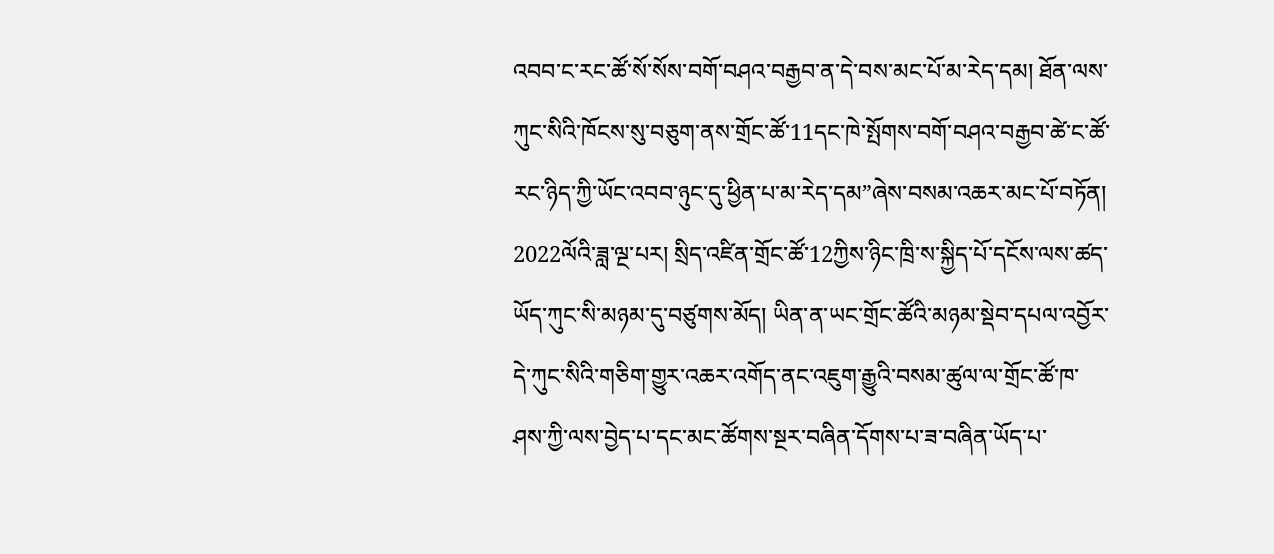འབབ་ང་རང་ཚོ་སོ་སོས་བགོ་བཤའ་བརྒྱབ་ན་དེ་བས་མང་པོ་མ་རེད་དམ། ཐོན་ལས་ཀུང་སིའི་ཁོངས་སུ་བཅུག་ནས་གྲོང་ཚོ་11དང་ཁེ་སྤོགས་བགོ་བཤའ་བརྒྱབ་ཚེ་ང་ཚོ་རང་ཉིད་ཀྱི་ཡོང་འབབ་ཉུང་དུ་ཕྱིན་པ་མ་རེད་དམ”ཞེས་བསམ་འཆར་མང་པོ་བཏོན།
2022ལོའི་ཟླ་ལྔ་པར། སྲིད་འཛིན་གྲོང་ཚོ་12ཀྱིས་ཉིང་ཁྲི་ས་སྐྱིད་པོ་དངོས་ལས་ཚད་ཡོད་ཀུང་སི་མཉམ་དུ་བཙུགས་མོད། ཡིན་ན་ཡང་གྲོང་ཚོའི་མཉམ་སྡེབ་དཔལ་འབྱོར་དེ་ཀུང་སིའི་གཅིག་གྱུར་འཆར་འགོད་ནང་འཇུག་རྒྱུའི་བསམ་ཚུལ་ལ་གྲོང་ཚོ་ཁ་ཤས་ཀྱི་ལས་བྱེད་པ་དང་མང་ཚོགས་སྔར་བཞིན་དོགས་པ་ཟ་བཞིན་ཡོད་པ་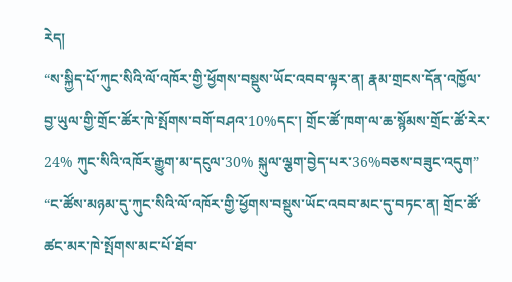རེད།
“ས་སྐྱིད་པོ་ཀུང་སིའི་ལོ་འཁོར་གྱི་ཕྱོགས་བསྡུས་ཡོང་འབབ་ལྟར་ན། རྣམ་གྲངས་དོན་འཁྱོལ་བྱ་ཡུལ་གྱི་གྲོང་ཚོར་ཁེ་སྤོགས་བགོ་བཤའ་10%དང་། གྲོང་ཚོ་ཁག་ལ་ཆ་སྙོམས་གྲོང་ཚོ་རེར་24% ཀུང་སིའི་འཁོར་རྒྱུག་མ་དངུལ་30% སྐུལ་ལྕག་བྱེད་པར་36%བཅས་བཟུང་འདུག” “ང་ཚོས་མཉམ་དུ་ཀུང་སིའི་ལོ་འཁོར་གྱི་ཕྱོགས་བསྡུས་ཡོང་འབབ་མང་དུ་བཏང་ན། གྲོང་ཚོ་ཚང་མར་ཁེ་སྤོགས་མང་པོ་ཐོབ་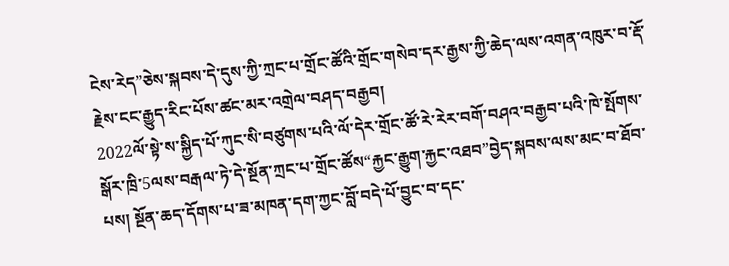ངེས་རེད”ཅེས་སྐབས་དེ་དུས་ཀྱི་ཀྲང་པ་གྲོང་ཚོའི་གྲོང་གསེབ་དར་རྒྱས་ཀྱི་ཆེད་ལས་འགན་འཁུར་བ་རྡོ་རྗེས་ངང་རྒྱུད་རིང་པོས་ཚང་མར་འགྲེལ་བཤད་བརྒྱབ།
2022ལོ་སྟེ་ས་སྐྱིད་པོ་ཀུང་སི་བཙུགས་པའི་ལོ་དེར་གྲོང་ཚོ་རེ་རེར་བགོ་བཤའ་བརྒྱབ་པའི་ཁེ་སྤོགས་སྒོར་ཁྲི་5ལས་བརྒལ་ཏེ་དེ་སྔོན་ཀྲང་པ་གྲོང་ཚོས“རྐྱང་རྒྱུག་རྐྱང་འཐབ”བྱེད་སྐབས་ལས་མང་བ་ཐོབ་པས། སྔོན་ཆད་དོགས་པ་ཟ་མཁན་དག་ཀྱང་བློ་བདེ་པོ་བྱུང་བ་དང་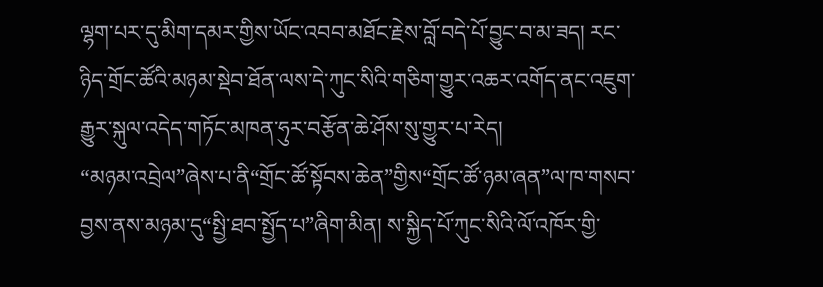ལྷག་པར་དུ་མིག་དམར་གྱིས་ཡོང་འབབ་མཐོང་རྗེས་བློ་བདེ་པོ་བྱུང་བ་མ་ཟད། རང་ཉིད་གྲོང་ཚོའི་མཉམ་སྡེབ་ཐོན་ལས་དེ་ཀུང་སིའི་གཅིག་གྱུར་འཆར་འགོད་ནང་འཇུག་རྒྱུར་སྐུལ་འདེད་གཏོང་མཁན་ཧུར་བརྩོན་ཆེ་ཤོས་སུ་གྱུར་པ་རེད།
“མཉམ་འབྲེལ”ཞེས་པ་ནི“གྲོང་ཚོ་སྟོབས་ཆེན”གྱིས“གྲོང་ཚོ་ཉམ་ཞན”ལ་ཁ་གསབ་བྱས་ནས་མཉམ་དུ“སྤྱི་ཐབ་སྤྱོད་པ”ཞིག་མིན། ས་སྐྱིད་པོ་ཀུང་སིའི་ལོ་འཁོར་གྱི་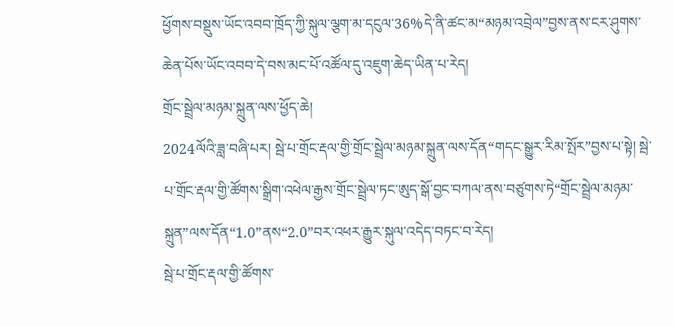ཕྱོགས་བསྡུས་ཡོང་འབབ་ཁྲོད་ཀྱི་སྐུལ་ལྕག་མ་དངུལ་36%དེ་ནི་ཚང་མ“མཉམ་འབྲེལ”བྱས་ནས་ངར་ཤུགས་ཆེན་པོས་ཡོང་འབབ་དེ་བས་མང་པོ་འཚོལ་དུ་འཇུག་ཆེད་ཡིན་པ་རེད།
གྲོང་སྦྲེལ་མཉམ་སྐྲུན་ལས་ཕྱོད་ཆེ།
2024ལོའི་ཟླ་བཞི་པར། སྦེ་པ་གྲོང་རྡལ་གྱི་གྲོང་སྦྲེལ་མཉམ་སྐྲུན་ལས་དོན“གདང་སྒྱུར་རིམ་སྤོར”བྱས་པ་སྟེ། སྦེ་པ་གྲོང་རྡལ་གྱི་ཚོགས་སྒྲིག་འཕེལ་རྒྱས་གྲོང་སྦྲེལ་ཏང་ཨུད་སྒོ་བྱང་བཀལ་ནས་བཙུགས་ཏེ“གྲོང་སྦྲེལ་མཉམ་སྐྲུན”ལས་དོན“1.0”ནས“2.0”བར་འཕར་རྒྱུར་སྐུལ་འདེད་བཏང་བ་རེད།
སྦེ་པ་གྲོང་རྡལ་གྱི་ཚོགས་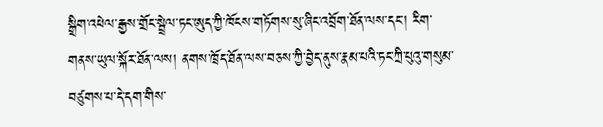སྒྲིག་འཕེལ་རྒྱས་གྲོང་སྦྲེལ་ཏང་ཨུད་ཀྱི་ཁོངས་གཏོགས་སུ་ཞིང་འབྲོག་ཐོན་ལས་དང་། རིག་གནས་ཡུལ་སྐོར་ཐོན་ལས། ནགས་ཁྲོད་ཐོན་ལས་བཅས་ཀྱི་བྱེད་ནུས་རྣམ་པའི་ཏང་ཀྲི་པུའུ་གསུམ་བཙུགས་པ་དེ་དག་གིས་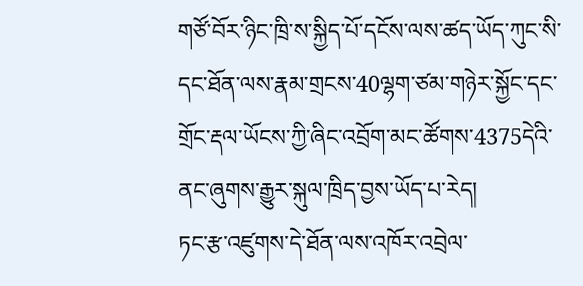གཙོ་བོར་ཉིང་ཁྲི་ས་སྐྱིད་པོ་དངོས་ལས་ཚད་ཡོད་ཀུང་སི་དང་ཐོན་ལས་རྣམ་གྲངས་40ལྷག་ཙམ་གཉེར་སྐྱོང་དང་གྲོང་རྡལ་ཡོངས་ཀྱི་ཞིང་འབྲོག་མང་ཚོགས་4375དེའི་ནང་ཞུགས་རྒྱུར་སྐུལ་ཁྲིད་བྱས་ཡོད་པ་རེད།
ཏང་རྩ་འཛུགས་དེ་ཐོན་ལས་འཁོར་འབྲེལ་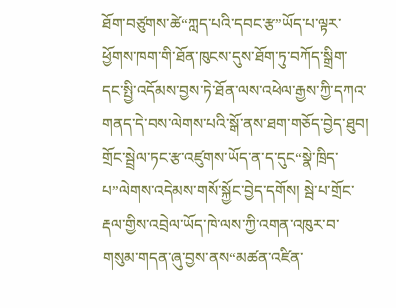ཐོག་བཙུགས་ཚེ“ཀླད་པའི་དབང་རྩ”ཡོད་པ་ལྟར་ཕྱོགས་ཁག་གི་ཐོན་ཁུངས་དུས་ཐོག་ཏུ་བཀོད་སྒྲིག་དང་སྤྱི་འདོམས་བྱས་ཏེ་ཐོན་ལས་འཕེལ་རྒྱས་ཀྱི་དཀའ་གནད་དེ་བས་ལེགས་པའི་སྒོ་ནས་ཐག་གཅོད་བྱེད་ཐུབ། གྲོང་སྦྲེལ་ཏང་རྩ་འཛུགས་ཡོད་ན་ད་དུང“སྣེ་ཁྲིད་པ”ལེགས་འདེམས་གསོ་སྐྱོང་བྱེད་དགོས། སྦེ་པ་གྲོང་རྡལ་གྱིས་འབྲེལ་ཡོད་ཁེ་ལས་ཀྱི་འགན་འཁུར་བ་གསུམ་གདན་ཞུ་བྱས་ནས“མཚན་འཛིན་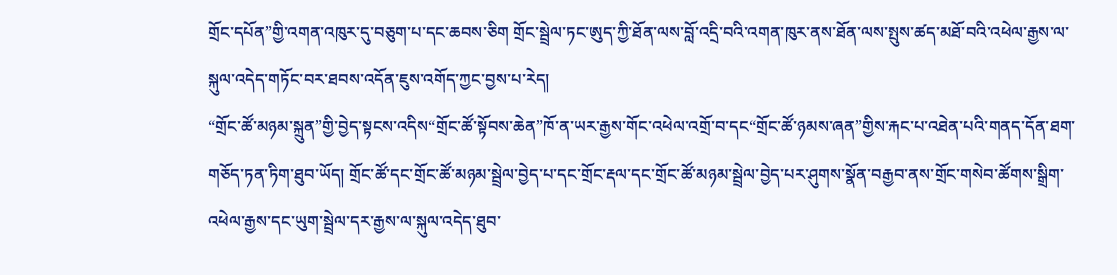གྲོང་དཔོན”གྱི་འགན་འཁུར་དུ་བཅུག་པ་དང་ཆབས་ཅིག གྲོང་སྦྲེལ་ཏང་ཨུད་ཀྱི་ཐོན་ལས་བློ་འདྲི་བའི་འགན་ཁུར་ནས་ཐོན་ལས་སྤུས་ཚད་མཐོ་བའི་འཕེལ་རྒྱས་ལ་སྐུལ་འདེད་གཏོང་བར་ཐབས་འདོན་ཇུས་འགོད་ཀྱང་བྱས་པ་རེད།
“གྲོང་ཚོ་མཉམ་སྐྲུན”གྱི་བྱེད་སྟངས་འདིས“གྲོང་ཚོ་སྟོབས་ཆེན”ཁོ་ན་ཡར་རྒྱས་གོང་འཕེལ་འགྲོ་བ་དང“གྲོང་ཚོ་ཉམས་ཞན”གྱིས་རྐང་པ་འཐེན་པའི་གནད་དོན་ཐག་གཅོད་ཏན་ཏིག་ཐུབ་ཡོད། གྲོང་ཚོ་དང་གྲོང་ཚོ་མཉམ་སྦྲེལ་བྱེད་པ་དང་གྲོང་རྡལ་དང་གྲོང་ཚོ་མཉམ་སྦྲེལ་བྱེད་པར་ཤུགས་སྣོན་བརྒྱབ་ནས་གྲོང་གསེབ་ཚོགས་སྒྲིག་འཕེལ་རྒྱས་དང་ཡུག་སྦྲེལ་དར་རྒྱས་ལ་སྐུལ་འདེད་ཐུབ་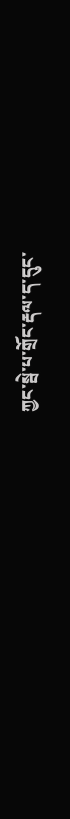ཀྱང་སྦེ་པ་གྲོང་རྡལ་ད་དུང་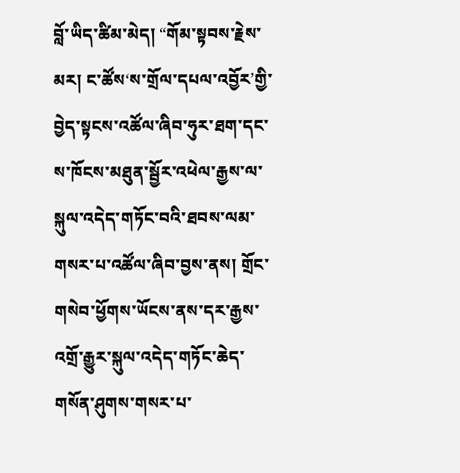བློ་ཡིད་ཚིམ་མེད། “གོམ་སྟབས་རྗེས་མར། ང་ཚོས‘ས་གྲོལ་དཔལ་འབྱོར’གྱི་བྱེད་སྟངས་འཚོལ་ཞིབ་ཧུར་ཐག་དང་ས་ཁོངས་མཐུན་སྦྱོར་འཕེལ་རྒྱས་ལ་སྐུལ་འདེད་གཏོང་བའི་ཐབས་ལམ་གསར་པ་འཚོལ་ཞིབ་བྱས་ནས། གྲོང་གསེབ་ཕྱོགས་ཡོངས་ནས་དར་རྒྱས་འགྲོ་རྒྱུར་སྐུལ་འདེད་གཏོང་ཆེད་གསོན་ཤུགས་གསར་པ་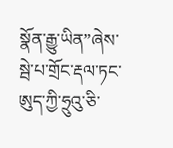སྣོན་རྒྱུ་ཡིན”ཞེས་སྦེ་པ་གྲོང་རྡལ་ཏང་ཨུད་ཀྱི་ཧྲུའུ་ཅི་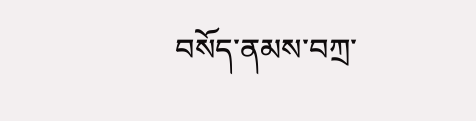བསོད་ནམས་བཀྲ་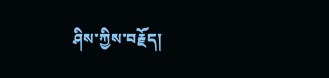ཤིས་ཀྱིས་བརྗོད།